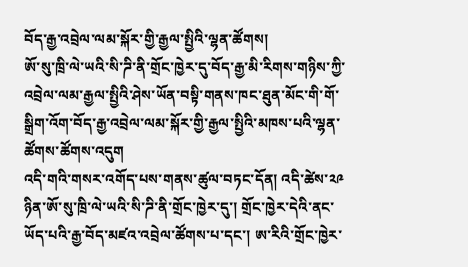བོད་རྒྱ་འབྲེལ་ལམ་སྐོར་གྱི་རྒྱལ་སྤྱིའི་ལྷན་ཚོགས།
ཨོ་སུ་ཁྲི་ལེ་ཡའི་སི་ཌི་ནི་གྲོང་ཁྱེར་དུ་བོད་རྒྱ་མི་རིགས་གཉིས་ཀྱི་འབྲེལ་ལམ་རྒྱལ་སྤྱིའི་ཤེས་ཡོན་བསྟི་གནས་ཁང་ཐུན་མོང་གི་གོ་སྒྲིག་འོག་བོད་རྒྱ་འབྲེལ་ལམ་སྐོར་གྱི་རྒྱལ་སྤྱིའི་མཁས་པའི་ལྷན་ཚོགས་ཚོགས་འདུག
འདི་གའི་གསར་འགོད་པས་གནས་ཚུལ་བཏང་དོན། འདི་ཚེས་༢༩ ཉིན་ཨོ་སུ་ཁྲི་ལེ་ཡའི་སི་ཌི་ནི་གྲོང་ཁྱེར་དུ་། གྲོང་ཁྱེར་དེའི་ནང་ཡོད་པའི་རྒྱ་བོད་མཛའ་འབྲེལ་ཚོགས་པ་དང་། ཨ་རིའི་གྲོང་ཁྱེར་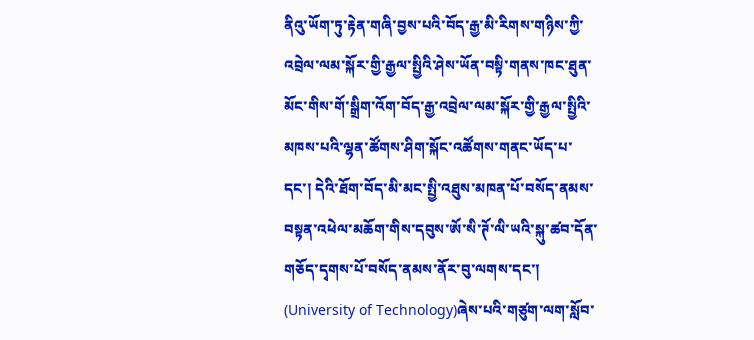ནིའུ་ཡོག་ཏུ་རྟེན་གཞི་བྱས་པའི་བོད་རྒྱ་མི་རིགས་གཉིས་ཀྱི་འབྲེལ་ལམ་སྐོར་གྱི་རྒྱལ་སྤྱིའི་ཤེས་ཡོན་བསྟི་གནས་ཁང་ཐུན་མོང་གིས་གོ་སྒྲིག་འོག་བོད་རྒྱ་འབྲེལ་ལམ་སྐོར་གྱི་རྒྱལ་སྤྱིའི་མཁས་པའི་ལྷན་ཚོགས་ཤིག་སྐོང་འཚོགས་གནང་ཡོད་པ་དང་། དེའི་ཐོག་བོད་མི་མང་སྤྱི་འཐུས་མཁན་པོ་བསོད་ནམས་བསྟན་འཕེལ་མཆོག་གིས་དབུས་ཨོ་སི་ཊོ་ལི་ཡའི་སྐུ་ཚབ་དོན་གཅོད་དྭགས་པོ་བསོད་ནམས་ནོར་བུ་ལགས་དང་། (University of Technology)ཞེས་པའི་གཙུག་ལག་སློབ་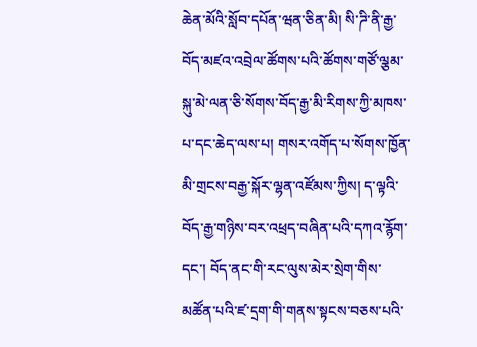ཆེན་མོའི་སློབ་དཔོན་ཝན་ཅིན་མི། སི་ཌི་ནི་རྒྱ་བོད་མཛའ་འབྲེལ་ཚོགས་པའི་ཚོགས་གཙོ་ལྕམ་སྐུ་མེ་ལན་ཅི་སོགས་བོད་རྒྱ་མི་རིགས་ཀྱི་མཁས་པ་དང་ཆེད་ལས་པ། གསར་འགོད་པ་སོགས་ཁྱོན་མི་གྲངས་བརྒྱ་སྐོར་ལྷན་འཛོམས་ཀྱིས། ད་ལྟའི་བོད་རྒྱ་གཉིས་བར་འཕྲད་བཞིན་པའི་དཀའ་རྙོག་དང་། བོད་ནང་གི་རང་ལུས་མེར་སྲེག་གིས་མཚོན་པའི་ཛ་དྲག་གི་གནས་སྟངས་བཅས་པའི་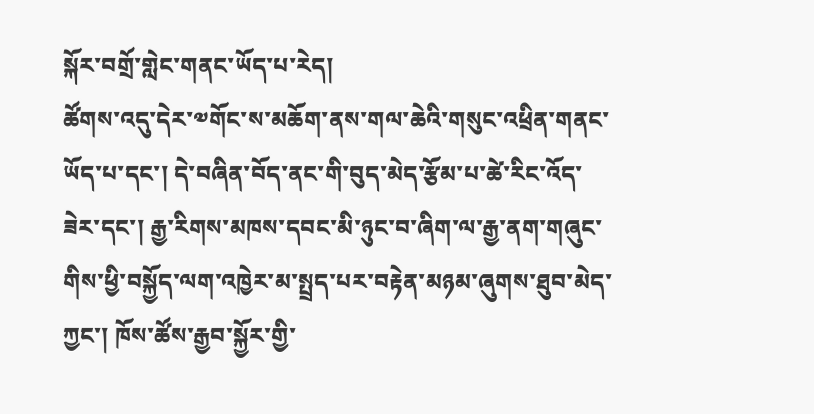སྐོར་བགྲོ་གླེང་གནང་ཡོད་པ་རེད།
ཚོགས་འདུ་དེར་༧གོང་ས་མཆོག་ནས་གལ་ཆེའི་གསུང་འཕྲིན་གནང་ཡོད་པ་དང་། དེ་བཞིན་བོད་ནང་གི་བུད་མེད་རྩོམ་པ་ཚེ་རིང་འོད་ཟེར་དང་། རྒྱ་རིགས་མཁས་དབང་མི་ཉུང་བ་ཞིག་ལ་རྒྱ་ནག་གཞུང་གིས་ཕྱི་བསྐྱོད་ལག་འཁྱེར་མ་སྤྲད་པར་བརྟེན་མཉམ་ཞུགས་ཐུབ་མེད་ཀྱང་། ཁོས་ཚོས་རྒྱབ་སྐྱོར་གྱི་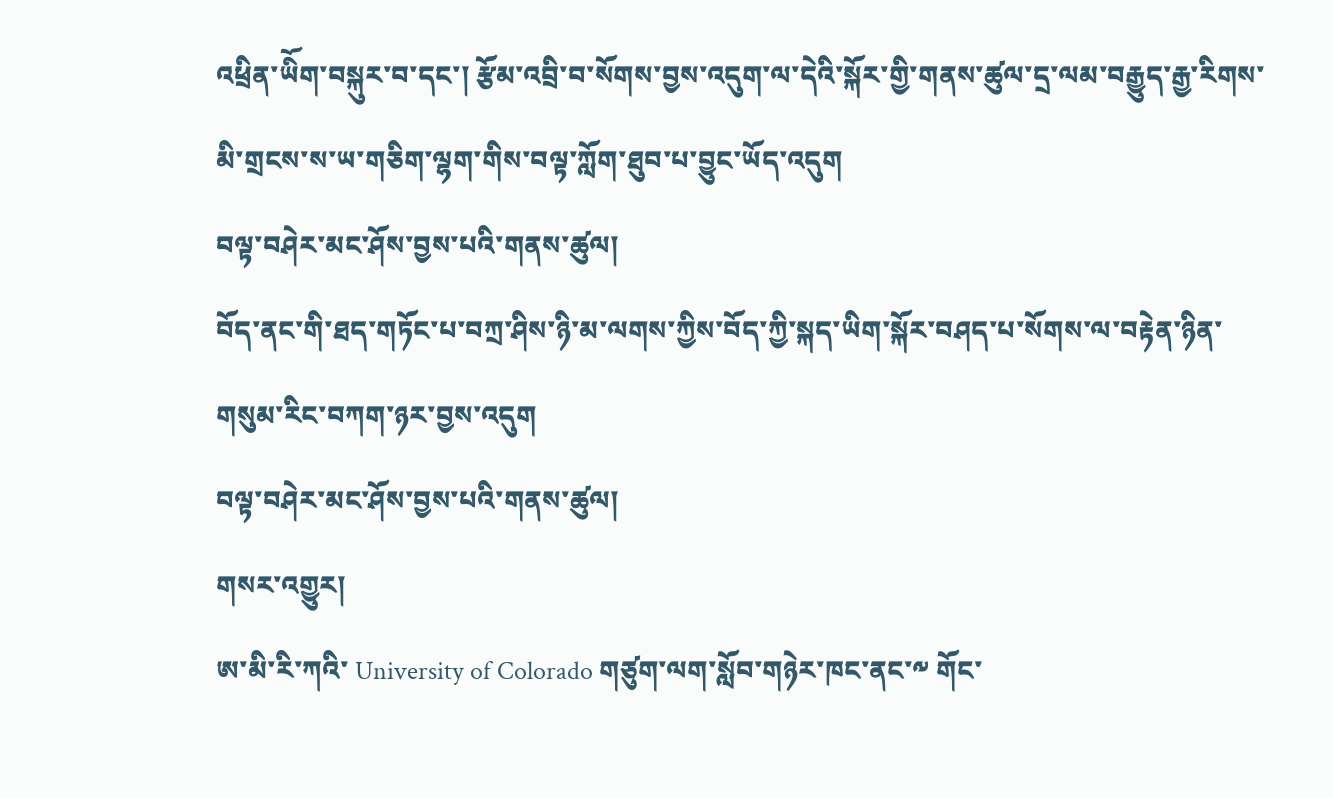འཕྲིན་ཡིོག་བསྐུར་བ་དང་། རྩོམ་འབྲི་བ་སོགས་བྱས་འདུག་ལ་དེའི་སྐོར་གྱི་གནས་ཚུལ་དྲ་ལམ་བརྒྱུད་རྒྱ་རིགས་མི་གྲངས་ས་ཡ་གཅིག་ལྷག་གིས་བལྟ་ཀློག་ཐུབ་པ་བྱུང་ཡོད་འདུག
བལྟ་བཤེར་མང་ཤོས་བྱས་པའི་གནས་ཚུལ།
བོད་ནང་གི་ཐད་གཏོང་པ་བཀྲ་ཤིས་ཉི་མ་ལགས་ཀྱིས་བོད་ཀྱི་སྐད་ཡིག་སྐོར་བཤད་པ་སོགས་ལ་བརྟེན་ཉིན་གསུམ་རིང་བཀག་ཉར་བྱས་འདུག
བལྟ་བཤེར་མང་ཤོས་བྱས་པའི་གནས་ཚུལ།
གསར་འགྱུར།
ཨ་མི་རི་ཀའི་ University of Colorado གཙུག་ལག་སློབ་གཉེར་ཁང་ནང་༸ གོང་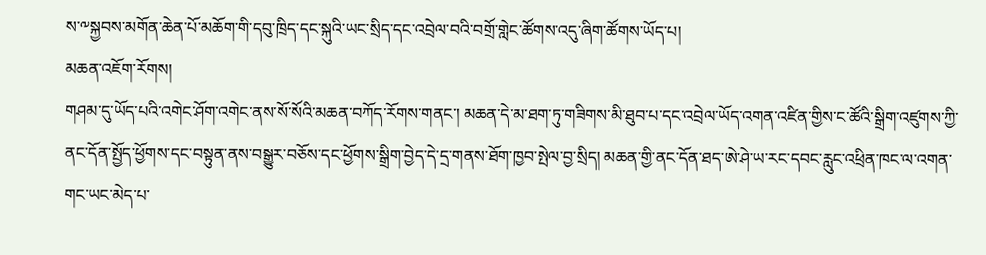ས་༸སྐྱབས་མགོན་ཆེན་པོ་མཆོག་གི་དབུ་ཁྲིད་དང་སྐུའི་ཡང་སྲིད་དང་འབྲེལ་བའི་བགྲོ་གླེང་ཚོགས་འདུ་ཞིག་ཚོགས་ཡོད་པ།
མཆན་འཇོག་རོགས།
གཤམ་དུ་ཡོད་པའི་འགེང་ཤོག་འགེང་ནས་སོ་སོའི་མཆན་བཀོད་རོགས་གནང་། མཆན་དེ་མ་ཐག་ཏུ་གཟིགས་མི་ཐུབ་པ་དང་འབྲེལ་ཡོད་འགན་འཛིན་གྱིས་ང་ཚོའི་སྒྲིག་འཛུགས་ཀྱི་ནང་དོན་སྤྱོད་ཕྱོགས་དང་བསྟུན་ནས་བསྒྱུར་བཅོས་དང་ཕྱོགས་སྒྲིག་བྱེད་དེ་དྲ་གནས་ཐོག་ཁྱབ་སྤེལ་བྱ་སྲིད། མཆན་གྱི་ནང་དོན་ཐད་ཨེ་ཤེ་ཡ་རང་དབང་རླུང་འཕྲིན་ཁང་ལ་འགན་གང་ཡང་མེད་པ་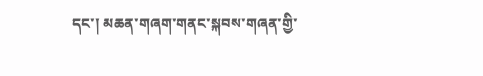དང་། མཆན་གཞག་གནང་སྐབས་གཞན་གྱི་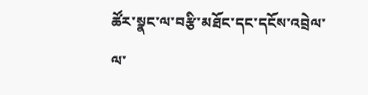ཚོར་སྣང་ལ་བརྩི་མཐོང་དང་དངོས་འབྲེལ་ལ་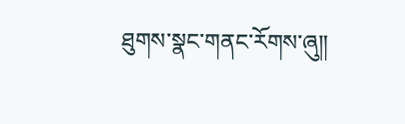ཐུགས་སྣང་གནང་རོགས་ཞུ༎